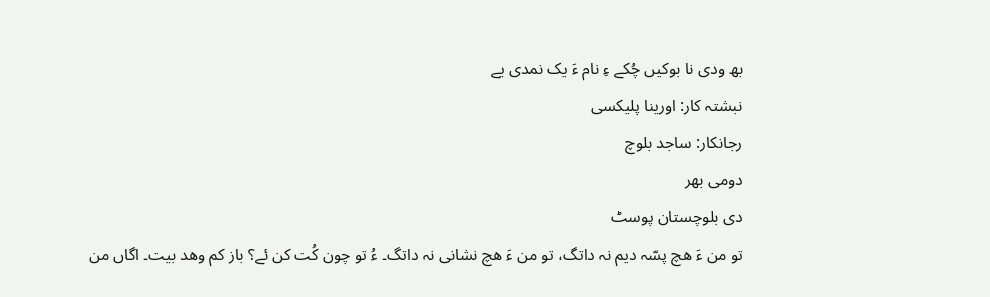بھ ودی نا بوکیں چُکے ءِ نام ءَ یک نمدی یے
نبشتہ کار: اورینا پلیکسی
رجانکار: ساجد بلوچ
دومی بھر
دی بلوچستان پوسٹ
تو من ءَ ھچ پسّہ دیم نہ داتگ، تو من ءَ ھچ نشانی نہ داتگ۔ ءُ تو چون کُت کن ئے؟ باز کم وھد بیت۔ اگاں من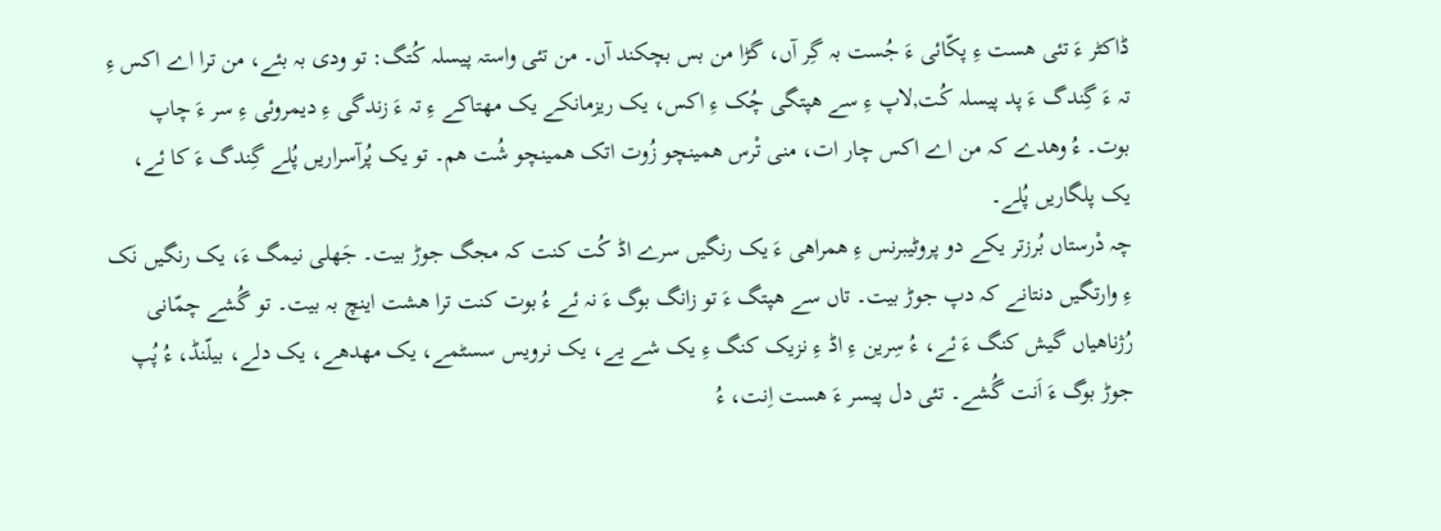ڈاکٹر ءَ تئی ھست ءِ پکّائی ءَ جُست بہ گِر آں، گڑا من بس بچکند آں۔ من تئی واستہ پیسلہ کُتگ: تو ودی بہ بئے، من ترا اے اکس ءِ تہ ءَ گِندگ ءَ پد پیسلہ کُت,لاپ ءِ سے ھپتگی چُک ءِ اکس، یک ریزمانکے یک مھتاکے ءِ تہ ءَ زندگی ءِ دیمروئی ءِ سر ءَ چاپ بوت۔ ءُ وھدے کہ من اے اکس چار ات، منی تْرس ھمینچو زُوت اتک ھمینچو شُت ھم۔ تو یک پُرآسراریں پُلے گِندگ ءَ کا ئے، یک پلگاریں پُلے۔
چہ دْرستاں بُرزتر یکے دو پروٹیبرنس ءِ ھمراھی ءَ یک رنگیں سرے اڈ کُت کنت کہ مجگ جوڑ بیت۔ جَھلی نیمگ ءَ، یک رنگیں نَک ءِ وارتگیں دنتانے کہ دپ جوڑ بیت۔ تاں سے ھپتگ ءَ تو زانگ بوگ ءَ نہ ئے ءُ بوت کنت ترا ھشت اینچ بہ بیت۔ تو گُشے چمّانی رُژناھیاں گیش کنگ ءَ ئے، ءُ سِرین ءِ اڈ ءِ نزیک کنگ ءِ یک شے یے، یک نرویس سسٹمے، یک مھدھے، یک دلے، بیلّنڈ، ءُ پُپ جوڑ بوگ ءَ اَنت گُشے۔ تئی دل پیسر ءَ ھست اِنت، ءُ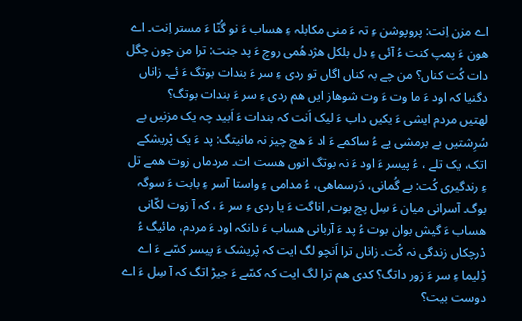اے مزن اِنت: پروپوشن ءِ تہ ءَ منی مکابلہ ءِ ھساب ءَ نو گُنّا ءَ مستر اِنت۔ اے ھون ءَ پمپ کنت ءُ آئی ءِ دل بلکل ھژدھُمی روچ ءَ پد جنت: ترا من چون چگل دات کُت کناں؟ من چے بہ کناں اگاں تو ردی ءِ سر ءَ بندات بوتگ ءَ ئے۔ زاناں دگنیا کہ اود ءَ ما وت ءَ وت شوھاز ایں ھم ردی ءِ سر ءَ بندات بوتگ؟
لھتیں مردم ایشی ءَ یکیں داب ءَ لیک اَنت کہ بندات ءَ اَبید چہ یک مزنیں بے سُرِشتیں بے برمشی یے ءُ ساکمے ءَ اد ءَ ھچ چیز نہ مانیتگ: پد ءَ یک پْریشکے اتک، یک تلے ، ءُ پیسر ءَ اود ءَ نہ بوتگ انوں ھست ات۔ مردماں زوت ھمے تل ءِ رندگیری کُت: بے گُمانی، دَرسماھی، ءُ مدامی ءِ واستا آسر ءِ بابت ءَ سوگہ بوگ۔ آسرانی میان ءَ سِل پچ بوت, اناگت ءَ یا ردی ءِ سر ءَ ، کہ آ زوت لکّانی ھساب ءَ گیش بوان بوت ءُ پد ءَ آربانی ھساب ءَ دانکہ اود ءَ مردم، مائیگ ءُ دْرچکاں زندگی نہ کُت۔ زاناں ترا اَنچو لگ ایت کہ پْریشک ءَ پیسر کسّے ءَ اے ڈِلیما ءِ سر ءَ زور داتگ؟ کدی ھم ترا لگ ایت کہ کسّے ءَ جیڑ اتگ کہ آ سِل ءَ اے دوست بیت؟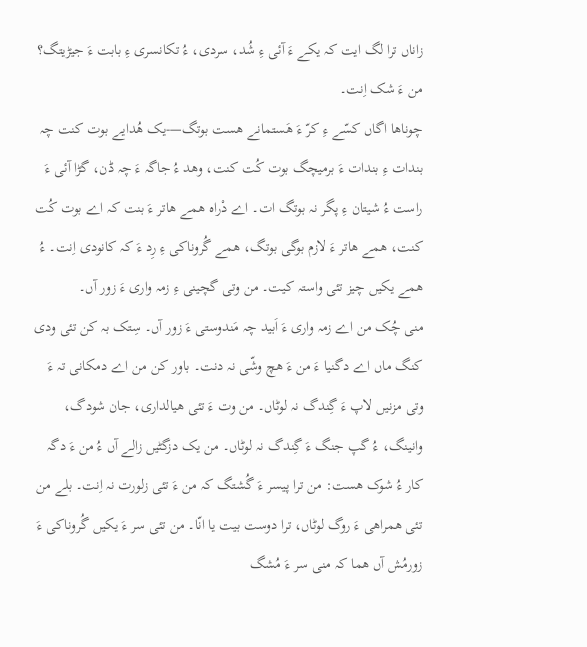زاناں ترا لگ ایت کہ یکے ءَ آئی ءِ شُد، سردی، ءُ تکانسری ءِ بابت ءَ جیڑیتگ؟ من ءَ شک اِنت۔
چوناھا اگاں کسّے ءِ کرّ ءَ ھَستمانے ھست بوتگ—-یک ھُدایے بوت کنت چہ بندات ءِ بندات ءَ برمیچگ بوت کُت کنت، وھد ءُ جاگہ ءَ چہ ڈن، گڑا آئی ءَ راست ءُ شیتان ءِ پگر نہ بوتگ ات۔ اے دْراہ ھمے ھاتر ءَ بنت کہ اے بوت کُت کنت، ھمے ھاتر ءَ لازم بوگی بوتگ، ھمے گُروناکی ءِ رِد ءَ کہ کانودی اِنت۔ ءُ ھمے یکیں چیز تئی واستہ کیت۔ من وتی گچینی ءِ زمہ واری ءَ زور آں۔
منی چُک من اے زمہ واری ءَ اَبید چہ مَندوستی ءَ زور آں۔ سِتک بہ کن تئی ودی کنگ ماں اے دگنیا ءَ من ءَ ھچ وشّی نہ دنت۔ باور کن من اے دمکانی تہ ءَ وتی مزنیں لاپ ءَ گِندگ نہ لوٹاں۔ من وت ءَ تئی ھیالداری، جان شودگ، وانینگ، ءُ گپ جنگ ءَ گِندگ نہ لوٹاں۔ من یک دزگٹیں زالے آں ءُ من ءَ دگہ کار ءُ شوک ھست: من ترا پیسر ءَ گُشتگ کہ من ءَ تئی زلورت نہ اِنت۔ بلے من تئی ھمراھی ءَ روگ لوٹاں، ترا دوست بیت یا انّا۔ من تئی سر ءَ یکیں گُروناکی ءَ زورمُش آں ھما کہ منی سر ءَ مُشگ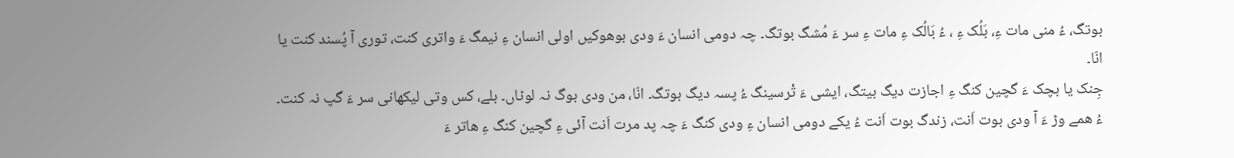بوتگ، ءُ منی مات ءِ، بَلُک ءِ ، ءُ بَالُک ءِ مات ءِ سر ءَ مُشگ بوتگ۔ چہ دومی انسان ءَ ودی بوھوکیں اولی انسان ءِ نیمگ ءَ واتری کنت، توری آ پُسند کنت یا انّا۔
جِنک یا بچک ءَ گچین کنگ ءِ اجازت دیگ بیتگ، ایشی ءَ تْرسینگ ءُ پسہ دیگ بوتگ۔ انّا، من ودی بوگ نہ لوٹاں۔ بلے، کس وتی لیکھانی سر ءَ گپ نہ کنت۔ ءُ ھمے وڑ ءَ آ ودی بوت اَنت، زندگ بوت اَنت ءُ یکے دومی انسان ءِ ودی کنگ ءَ چہ پد مرت اَنت آئی ءِ گچین کنگ ءِ ھاتر ءَ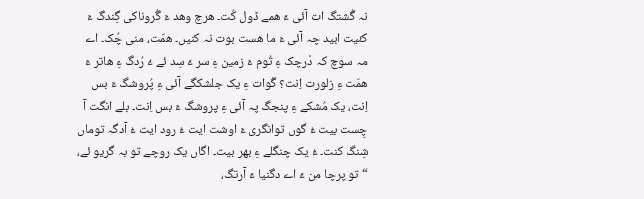نہ گُشتگ ات آئی ءَ ھمے ڈول کُت۔ ھرچ وھد ءَ گُروناکی گِندگ ءَ کئیت ابید چہ آئی ءَ ما ھست بوت نہ کنیں۔ ھمّت، منی چُک۔ اے مہ سوچ کہ دْرچک ءِ تُوم ءَ زمین ءِ سر ءَ سِد ئے ءُ رُدگ ءِ ھاتر ءَ ھمّت ءِ زلورت اِنت؟ گْوات ءِ یک جلشکگے آئی ءِ پُروشگ ءَ بس اِنت، یک مُشکے ءِ پنجگ پہ آئی ءِ پروشگ ءَ بس اِنت۔ بلے انگت آ چِست بیت ءُ گوں توانگری ءَ اوشت ایت ءُ رود ایت ءُ آدگہ توماں شِنگ کنت۔ ءُ یک چنگلے ءِ بھر بیت۔ اگاں یک روچے تو بہ گریو ئے، “ تو پرچا من ءَ اے دگنیا ءَ آرتگ،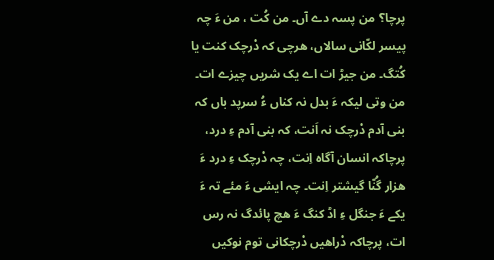پرچا؟ من پسہ دے آں۔ من کُت ، من ءَ چہ پیسر لکّانی سالاں، ھرچی کہ دْرچک کنت یا کُتگ۔ من جیڑ ات اے یک شریں چیزے ات۔
من وتی لیکہ ءَ بدل نہ کناں ءُ سرپد باں کہ بنی آدم دْرچک نہ اَنت، کہ بنی آدم ءِ درد، پرچاکہ انسان آگاہ اِنت، چہ دْرچک ءِ درد ءَ ھزار گُنّا گیشتر اِنت۔ چہ ایشی ءَ مئے تہ ءَ یکے ءَ جنگل ءِ اڈ کنگ ءَ ھچ پائدگ نہ رس ات، پرچاکہ دْراھیں دْرچکانی توم نوکیں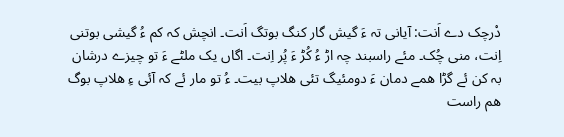دْرچک دے اَنت: آیانی تہ ءَ گیش گار کنگ بوتگ اَنت۔ انچش کہ کم ءُ گیشی بوتنی اِنت، منی چُک۔ مئے راسبند چہ اڑ ءُ کُڑ ءَ پُر اِنت۔ اگاں یک ملٹے ءَ تو چیزے درشان بہ کن ئے گڑا ھمے دمان ءَ دومئیگ تئی ھلاپ بیت۔ ءُ تو مار ئے کہ آئی ءِ ھلاپ بوگ ھم راست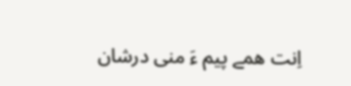اِنت ھمے پیم ءَ منی درشان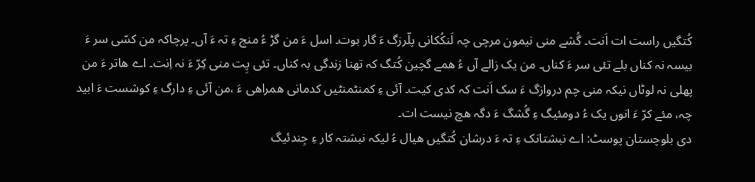کُتگیں راست ات اَنت۔ گُشے منی نیمون مرچی چہ لَنکُکانی پلّرزگ ءَ گار بوت۔ اسل ءَ من گڑ ءُ منج ءِ تہ ءَ آں۔ پرچاکہ من کسّی سر ءَ بیسہ نہ کناں بلے تئی سر ءَ کناں۔ من یک زالے آں ءُ ھمے گچین کُتگ کہ تھنا زندگی بہ کناں۔ تئی پِت منی کِرّ ءَ نہ اِنت۔ اے ھاتر ءَ من پھلی نہ لوٹاں نیکہ منی چم دروازگ ءَ سک اَنت کہ کدی کیت۔ آئی ءِ کمنٹمنٹیں کدمانی ھمراھی ءَ ،من آئی ءِ دارگ ءِ کوشست ءَ ابید چہ، مئے کرّ ءَ انوں یک ءُ دومئیگ ءِ گُشگ ءَ دگہ ھچ نیست ات۔
دی بلوچستان پوسٹ: اے نبشتانک ءِ تہ ءَ درشان کُتگیں ھیال ءُ لیکہ نبشتہ کار ءِ جِندئیگ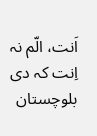اَنت، الّم نہ اِنت کہ دی بلوچستان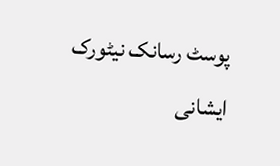پوسٹ رسانک نیٹورک ایشانی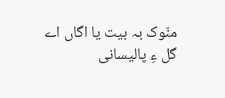منّوک بہ بیت یا اگاں اے گل ءِ پالیسانی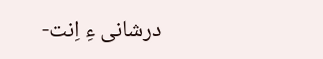درشانی ءِ اِنت-